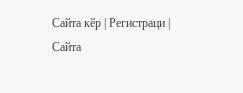Сайта кӗр | Регистраци | Сайта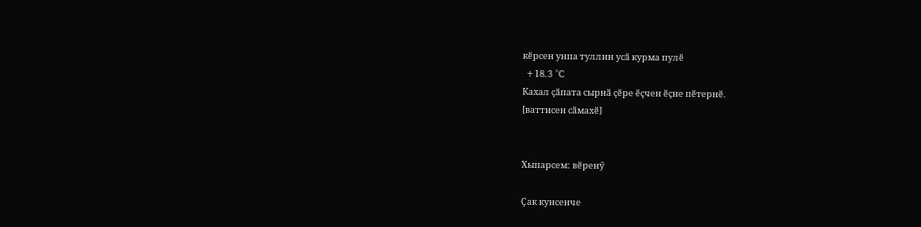кӗрсен унпа туллин усӑ курма пулӗ
 +18.3 °C
Кахал ҫӑпата сырнӑ ҫӗре ӗҫчен ӗҫне пӗтернӗ.
[ваттисен сӑмахӗ]


Хыпарсем: вӗренӳ

Ҫак кунсенче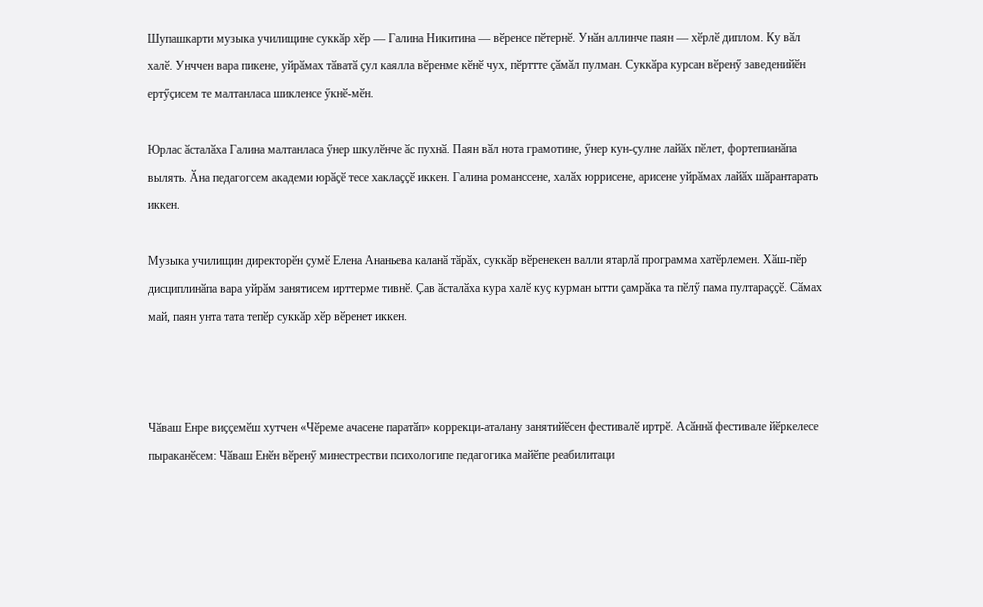Шупашкарти музыка училищине суккӑр хӗр — Галина Никитина — вӗренсе пӗтернӗ. Унӑн аллинче паян — хӗрлӗ диплом. Ку вӑл халӗ. Унччен вара пикене, уйрӑмах тӑватӑ ҫул каялла вӗренме кӗнӗ чух, пӗрттте ҫӑмӑл пулман. Суккӑра курсан вӗренӳ заведенийӗн ертӳҫисем те малтанласа шикленсе ӳкнӗ-мӗн.

Юрлас ӑсталӑха Галина малтанласа ӳнер шкулӗнче ӑс пухнӑ. Паян вӑл нота грамотине, ӳнер кун-ҫулне лайӑх пӗлет, фортепианӑпа вылять. Ӑна педагогсем академи юрӑҫӗ тесе хаклаҫҫӗ иккен. Галина романссене, халӑх юррисене, арисене уйрӑмах лайӑх шӑрантарать иккен.

Музыка училищин директорӗн ҫумӗ Елена Ананьева каланӑ тӑрӑх, суккӑр вӗренекен валли ятарлӑ программа хатӗрлемен. Хӑш-пӗр дисциплинӑпа вара уйрӑм занятисем ирттерме тивнӗ. Ҫав ӑсталӑха кура халӗ куҫ курман ытти ҫамрӑка та пӗлӳ пама пултараҫҫӗ. Сӑмах май, паян унта тата тепӗр суккӑр хӗр вӗренет иккен.



Чӑваш Енре виҫҫемӗш хутчен «Чӗреме ачасене паратӑп» коррекци-аталану занятийӗсен фестивалӗ иртрӗ. Асӑннӑ фестивале йӗркелесе пыраканӗсем: Чӑваш Енӗн вӗренӳ минестрестви психологипе педагогика майӗпе реабилитаци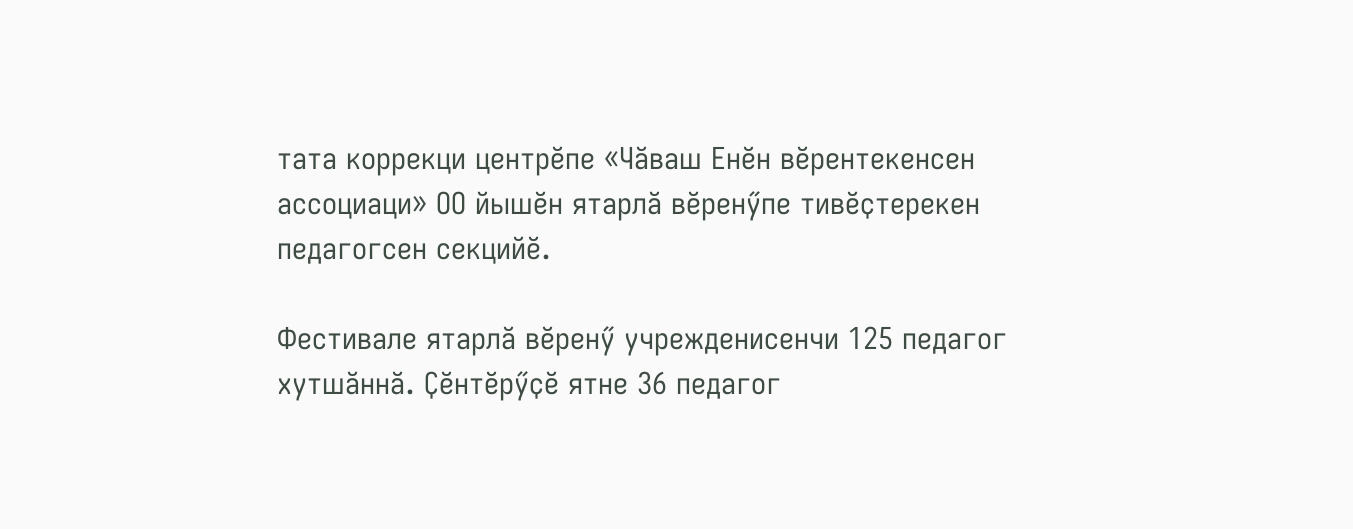тата коррекци центрӗпе «Чӑваш Енӗн вӗрентекенсен ассоциаци» ОО йышӗн ятарлӑ вӗренӳпе тивӗҫтерекен педагогсен секцийӗ.

Фестивале ятарлӑ вӗренӳ учрежденисенчи 125 педагог хутшӑннӑ. Ҫӗнтӗрӳҫӗ ятне 36 педагог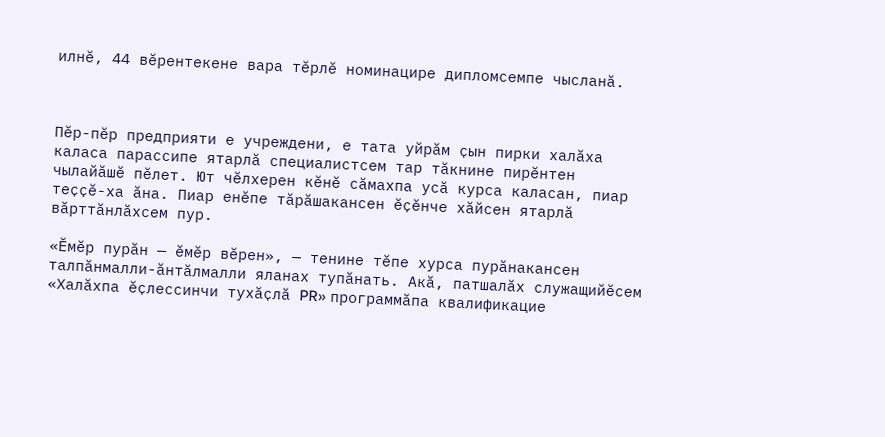илнӗ, 44 вӗрентекене вара тӗрлӗ номинацире дипломсемпе чысланӑ.



Пӗр-пӗр предприяти е учреждени, е тата уйрӑм ҫын пирки халӑха каласа парассипе ятарлӑ специалистсем тар тӑкнине пирӗнтен чылайӑшӗ пӗлет. Ют чӗлхерен кӗнӗ сӑмахпа усӑ курса каласан, пиар теҫҫӗ-ха ӑна. Пиар енӗпе тӑрӑшакансен ӗҫӗнче хӑйсен ятарлӑ вӑрттӑнлӑхсем пур.

«Ӗмӗр пурӑн — ӗмӗр вӗрен», — тенине тӗпе хурса пурӑнакансен талпӑнмалли-ӑнтӑлмалли яланах тупӑнать. Акӑ, патшалӑх служащийӗсем «Халӑхпа ӗҫлессинчи тухӑҫлӑ PR» программӑпа квалификацие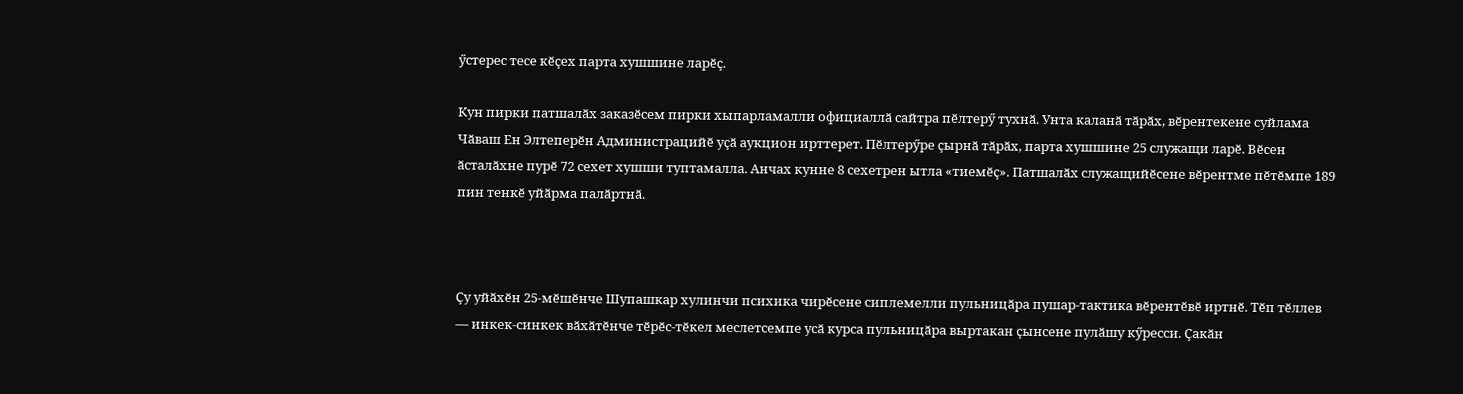ӳстерес тесе кӗҫех парта хушшине ларӗҫ.

Кун пирки патшалӑх заказӗсем пирки хыпарламалли официаллӑ сайтра пӗлтерӳ тухнӑ. Унта каланӑ тӑрӑх, вӗрентекене суйлама Чӑваш Ен Элтеперӗн Администрацийӗ уҫӑ аукцион ирттерет. Пӗлтерӳре ҫырнӑ тӑрӑх, парта хушшине 25 служащи ларӗ. Вӗсен ӑсталӑхне пурӗ 72 сехет хушши туптамалла. Анчах кунне 8 сехетрен ытла «тиемӗҫ». Патшалӑх служащийӗсене вӗрентме пӗтӗмпе 189 пин тенкӗ уйӑрма палӑртнӑ.



Ҫу уйӑхӗн 25-мӗшӗнче Шупашкар хулинчи психика чирӗсене сиплемелли пульницӑра пушар-тактика вӗрентӗвӗ иртнӗ. Тӗп тӗллев — инкек-синкек вӑхӑтӗнче тӗрӗс-тӗкел меслетсемпе усӑ курса пульницӑра выртакан ҫынсене пулӑшу кӳресси. Ҫакӑн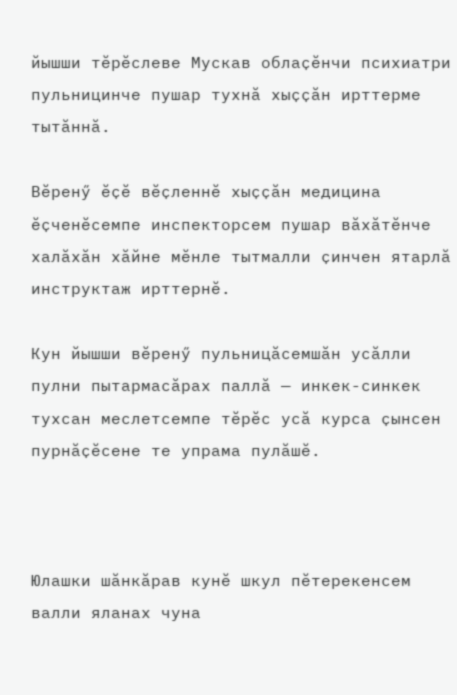йышши тӗрӗслеве Мускав облаҫӗнчи психиатри пульницинче пушар тухнӑ хыҫҫӑн ирттерме тытӑннӑ.

Вӗренӳ ӗҫӗ вӗҫленнӗ хыҫҫӑн медицина ӗҫченӗсемпе инспекторсем пушар вӑхӑтӗнче халӑхӑн хӑйне мӗнле тытмалли ҫинчен ятарлӑ инструктаж ирттернӗ.

Кун йышши вӗренӳ пульницӑсемшӑн усӑлли пулни пытармасӑрах паллӑ — инкек-синкек тухсан меслетсемпе тӗрӗс усӑ курса ҫынсен пурнӑҫӗсене те упрама пулӑшӗ.



Юлашки шӑнкӑрав кунӗ шкул пӗтерекенсем валли яланах чуна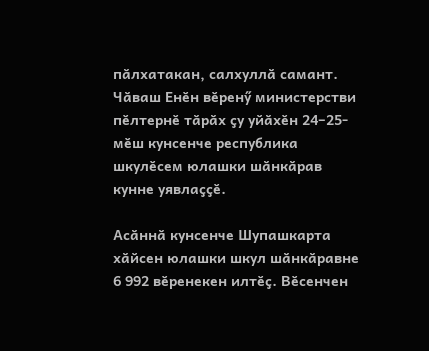пӑлхатакан, салхуллӑ самант. Чӑваш Енӗн вӗренӳ министерстви пӗлтернӗ тӑрӑх ҫу уйӑхӗн 24–25-мӗш кунсенче республика шкулӗсем юлашки шӑнкӑрав кунне уявлаҫҫӗ.

Асӑннӑ кунсенче Шупашкарта хӑйсен юлашки шкул шӑнкӑравне 6 992 вӗренекен илтӗҫ. Вӗсенчен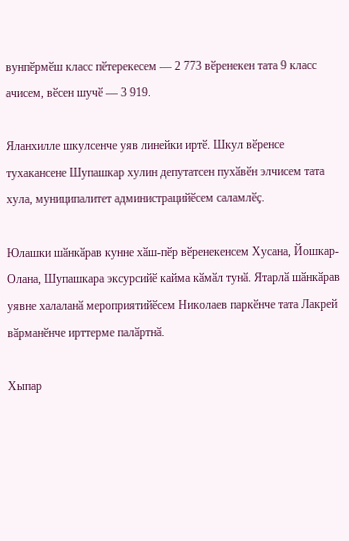вунпӗрмӗш класс пӗтерекесем — 2 773 вӗренекен тата 9 класс ачисем, вӗсен шучӗ — 3 919.

Яланхилле шкулсенче уяв линейки иртӗ. Шкул вӗренсе тухакансене Шупашкар хулин депутатсен пухӑвӗн элчисем тата хула, муниципалитет администрацийӗсем саламлӗҫ.

Юлашки шӑнкӑрав кунне хӑш-пӗр вӗренекенсем Хусана, Йошкар-Олана, Шупашкара эксурсийӗ кайма кӑмӑл тунӑ. Ятарлӑ шӑнкӑрав уявне халаланӑ мероприятийӗсем Николаев паркӗнче тата Лакрей вӑрманӗнче ирттерме палӑртнӑ.

Хыпар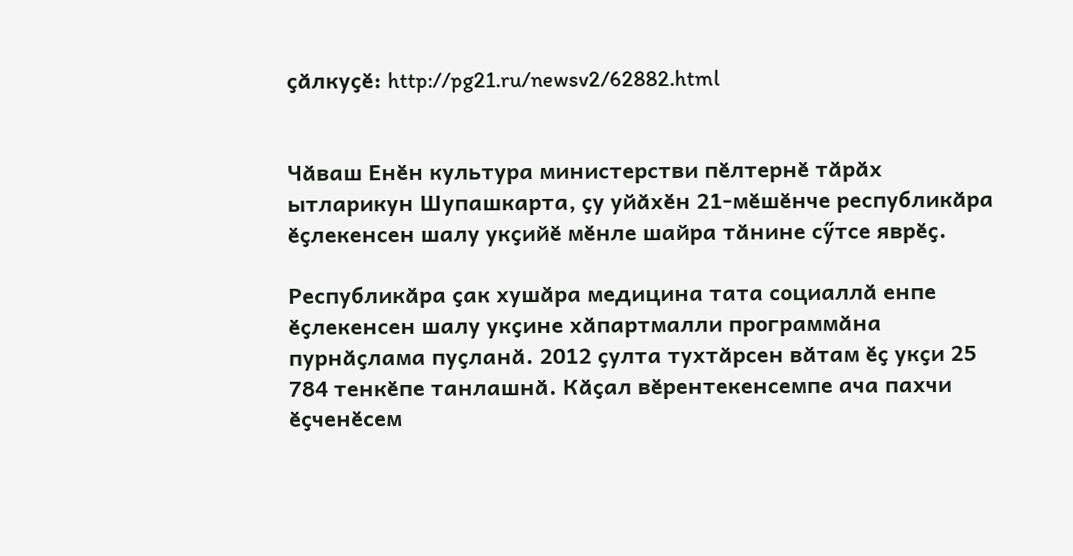ҫӑлкуҫӗ: http://pg21.ru/newsv2/62882.html


Чӑваш Енӗн культура министерстви пӗлтернӗ тӑрӑх ытларикун Шупашкарта, ҫу уйӑхӗн 21-мӗшӗнче республикӑра ӗҫлекенсен шалу укҫийӗ мӗнле шайра тӑнине сӳтсе яврӗҫ.

Республикӑра ҫак хушӑра медицина тата социаллӑ енпе ӗҫлекенсен шалу укҫине хӑпартмалли программӑна пурнӑҫлама пуҫланӑ. 2012 ҫулта тухтӑрсен вӑтам ӗҫ укҫи 25 784 тенкӗпе танлашнӑ. Кӑҫал вӗрентекенсемпе ача пахчи ӗҫченӗсем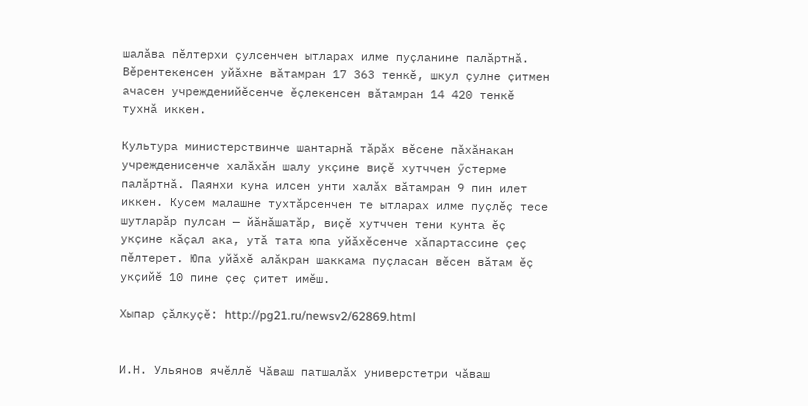шалӑва пӗлтерхи ҫулсенчен ытларах илме пуҫланине палӑртнӑ. Вӗрентекенсен уйӑхне вӑтамран 17 363 тенкӗ, шкул ҫулне ҫитмен ачасен учрежденийӗсенче ӗҫлекенсен вӑтамран 14 420 тенкӗ тухнӑ иккен.

Культура министерствинче шантарнӑ тӑрӑх вӗсене пӑхӑнакан учрежденисенче халӑхӑн шалу укҫине виҫӗ хутччен ӳстерме палӑртнӑ. Паянхи куна илсен унти халӑх вӑтамран 9 пин илет иккен. Кусем малашне тухтӑрсенчен те ытларах илме пуҫлӗҫ тесе шутларӑр пулсан — йӑнӑшатӑр, виҫӗ хутччен тени кунта ӗҫ укҫине кӑҫал ака, утӑ тата юпа уйӑхӗсенче хӑпартассине ҫеҫ пӗлтерет. Юпа уйӑхӗ алӑкран шаккама пуҫласан вӗсен вӑтам ӗҫ укҫийӗ 10 пине ҫеҫ ҫитет имӗш.

Хыпар ҫӑлкуҫӗ: http://pg21.ru/newsv2/62869.html


И.Н. Ульянов ячӗллӗ Чӑваш патшалӑх универстетри чӑваш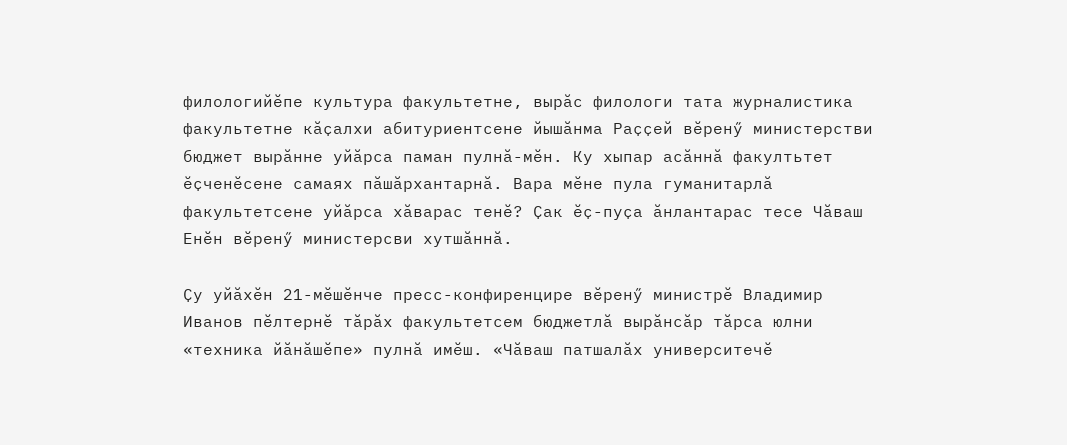филологийӗпе культура факультетне, вырӑс филологи тата журналистика факультетне кӑҫалхи абитуриентсене йышӑнма Раҫҫей вӗренӳ министерстви бюджет вырӑнне уйӑрса паман пулнӑ-мӗн. Ку хыпар асӑннӑ факултьтет ӗҫченӗсене самаях пӑшӑрхантарнӑ. Вара мӗне пула гуманитарлӑ факультетсене уйӑрса хӑварас тенӗ? Ҫак ӗҫ-пуҫа ӑнлантарас тесе Чӑваш Енӗн вӗренӳ министерсви хутшӑннӑ.

Ҫу уйӑхӗн 21-мӗшӗнче пресс-конфиренцире вӗренӳ министрӗ Владимир Иванов пӗлтернӗ тӑрӑх факультетсем бюджетлӑ вырӑнсӑр тӑрса юлни «техника йӑнӑшӗпе» пулнӑ имӗш. «Чӑваш патшалӑх университечӗ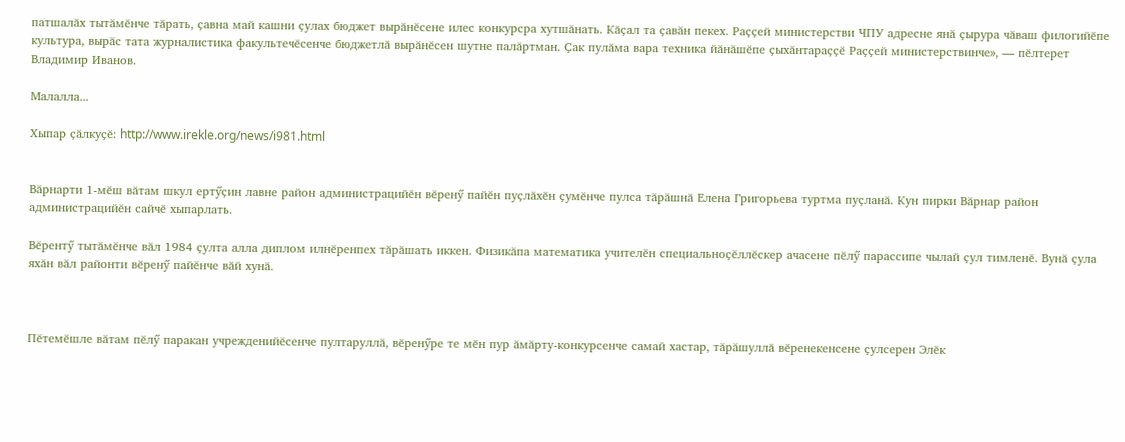патшалӑх тытӑмӗнче тӑрать, ҫавна май кашни ҫулах бюджет вырӑнӗсене илес конкурсра хутшӑнать. Кӑҫал та ҫавӑн пекех. Раҫҫей министерстви ЧПУ адресне янӑ ҫырура чӑваш филогийӗпе культура, вырӑс тата журналистика факультечӗсенче бюджетлӑ вырӑнӗсен шутне палӑртман. Ҫак пулӑма вара техника йӑнӑшӗпе ҫыхӑнтараҫҫӗ Раҫҫей министерствинче», — пӗлтерет Владимир Иванов.

Малалла...

Хыпар ҫӑлкуҫӗ: http://www.irekle.org/news/i981.html


Вӑрнарти 1-мӗш вӑтам шкул ертӳҫин лавне район администрацийӗн вӗренӳ пайӗн пуҫлӑхӗн ҫумӗнче пулса тӑрӑшнӑ Елена Григорьева туртма пуҫланӑ. Кун пирки Вӑрнар район администрацийӗн сайчӗ хыпарлать.

Вӗрентӳ тытӑмӗнче вӑл 1984 ҫулта алла диплом илнӗренпех тӑрӑшать иккен. Физикӑпа математика учителӗн специальноҫӗллӗскер ачасене пӗлӳ парассипе чылай ҫул тимленӗ. Вунӑ ҫула яхӑн вӑл районти вӗренӳ пайӗнче вӑй хунӑ.



Пӗтемӗшле вӑтам пӗлӳ паракан учрежденийӗсенче пултаруллӑ, вӗренӳре те мӗн пур ӑмӑрту-конкурсенче самай хастар, тӑрӑшуллӑ вӗренекенсене ҫулсерен Элӗк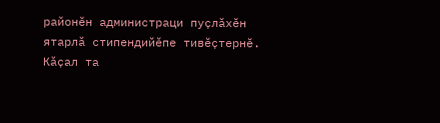районӗн администраци пуҫлӑхӗн ятарлӑ стипендийӗпе тивӗҫтернӗ. Кӑҫал та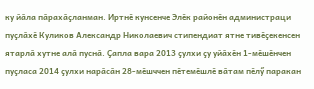ку йӑла пӑрахӑҫланман. Иртнӗ кунсенче Элӗк районӗн администраци пуҫлӑхӗ Куликов Александр Николаевич стипендиат ятне тивӗҫекенсен ятарлӑ хутне алӑ пуснӑ. Ҫапла вара 2013 ҫулхи ҫу уйӑхӗн 1-мӗшӗнчен пуҫласа 2014 ҫулхи нарӑсӑн 28-мӗшччен пӗтемӗшлӗ вӑтам пӗлӳ паракан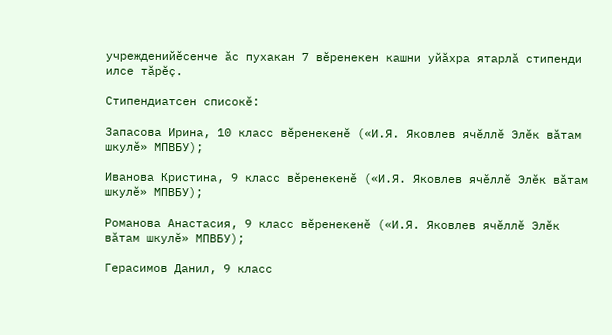учрежденийӗсенче ӑс пухакан 7 вӗренекен кашни уйӑхра ятарлӑ стипенди илсе тӑрӗҫ.

Стипендиатсен списокӗ:

Запасова Ирина, 10 класс вӗренекенӗ («И.Я. Яковлев ячӗллӗ Элӗк вӑтам шкулӗ» МПВБУ);

Иванова Кристина, 9 класс вӗренекенӗ («И.Я. Яковлев ячӗллӗ Элӗк вӑтам шкулӗ» МПВБУ);

Романова Анастасия, 9 класс вӗренекенӗ («И.Я. Яковлев ячӗллӗ Элӗк вӑтам шкулӗ» МПВБУ);

Герасимов Данил, 9 класс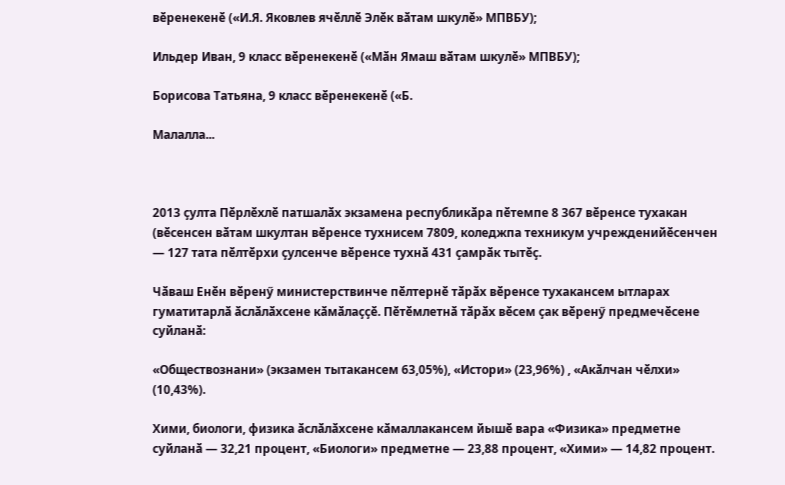вӗренекенӗ («И.Я. Яковлев ячӗллӗ Элӗк вӑтам шкулӗ» МПВБУ);

Ильдер Иван, 9 класс вӗренекенӗ («Мӑн Ямаш вӑтам шкулӗ» МПВБУ);

Борисова Татьяна, 9 класс вӗренекенӗ («Б.

Малалла...



2013 ҫулта Пӗрлӗхлӗ патшалӑх экзамена республикӑра пӗтемпе 8 367 вӗренсе тухакан (вӗсенсен вӑтам шкултан вӗренсе тухнисем 7809, коледжпа техникум учрежденийӗсенчен — 127 тата пӗлтӗрхи ҫулсенче вӗренсе тухнӑ 431 ҫамрӑк тытӗҫ.

Чӑваш Енӗн вӗренӳ министерствинче пӗлтернӗ тӑрӑх вӗренсе тухакансем ытларах гуматитарлӑ ӑслӑлӑхсене кӑмӑлаҫҫӗ. Пӗтӗмлетнӑ тӑрӑх вӗсем ҫак вӗренӳ предмечӗсене суйланӑ:

«Обществознани» (экзамен тытакансем 63,05%), «Истори» (23,96%) , «Акӑлчан чӗлхи» (10,43%).

Хими, биологи, физика ӑслӑлӑхсене кӑмаллакансем йышӗ вара «Физика» предметне суйланӑ — 32,21 процент, «Биологи» предметне — 23,88 процент, «Хими» — 14,82 процент.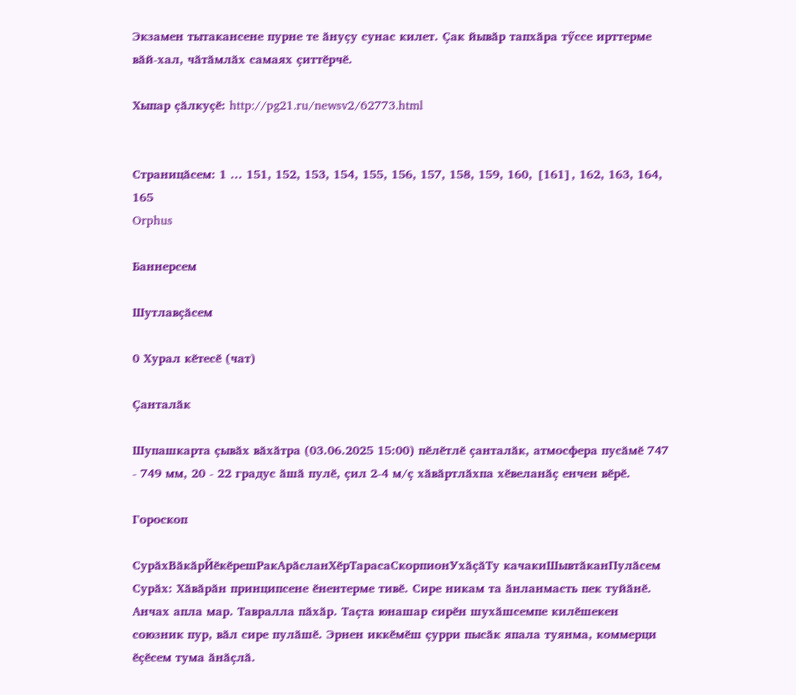Экзамен тытакансене пурне те ӑнуҫу сунас килет. Ҫак йывӑр тапхӑра тӳссе ирттерме вӑй-хал, чӑтӑмлӑх самаях ҫиттӗрчӗ.

Хыпар ҫӑлкуҫӗ: http://pg21.ru/newsv2/62773.html


Страницӑсем: 1 ... 151, 152, 153, 154, 155, 156, 157, 158, 159, 160, [161], 162, 163, 164, 165
Orphus

Баннерсем

Шутлавҫӑсем

0 Хурал кӗтесӗ (чат)

Ҫанталӑк

Шупашкарта ҫывӑх вӑхӑтра (03.06.2025 15:00) пӗлӗтлӗ ҫанталӑк, атмосфера пусӑмӗ 747 - 749 мм, 20 - 22 градус ӑшӑ пулӗ, ҫил 2-4 м/ҫ хӑвӑртлӑхпа хӗвеланӑҫ енчен вӗрӗ.

Гороскоп

СурӑхВӑкӑрЙӗкӗрешРакАрӑсланХӗрТарасаСкорпионУхӑҫӑТу качакиШывтӑканПулӑсем
Сурӑх: Хӑвӑрӑн принципсене ӗнентерме тивӗ. Сире никам та ӑнланмасть пек туйӑнӗ. Анчах апла мар. Тавралла пӑхӑр. Таҫта юнашар сирӗн шухӑшсемпе килӗшекен союзник пур, вӑл сире пулӑшӗ. Эрнен иккӗмӗш ҫурри пысӑк япала туянма, коммерци ӗҫӗсем тума ӑнӑҫлӑ.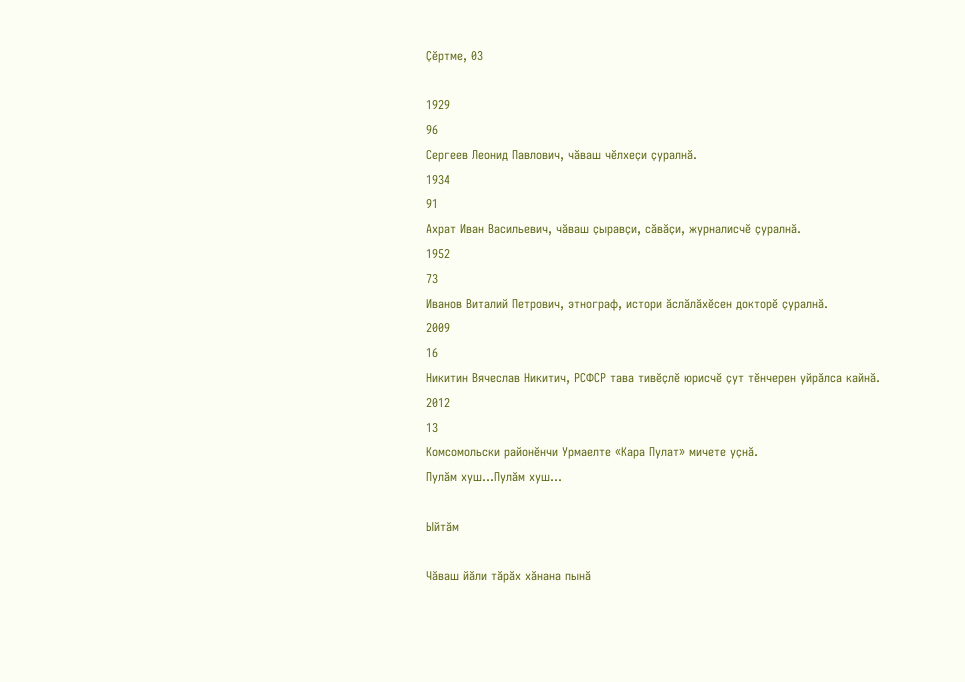Ҫӗртме, 03

1929
96
Сергеев Леонид Павлович, чӑваш чӗлхеҫи ҫуралнӑ.
1934
91
Ахрат Иван Васильевич, чӑваш ҫыравҫи, сӑвӑҫи, журналисчӗ ҫуралнӑ.
1952
73
Иванов Виталий Петрович, этнограф, истори ӑслӑлӑхӗсен докторӗ ҫуралнӑ.
2009
16
Никитин Вячеслав Никитич, РСФСР тава тивӗҫлӗ юрисчӗ ҫут тӗнчерен уйрӑлса кайнӑ.
2012
13
Комсомольски районӗнчи Урмаелте «Кара Пулат» мичете уҫнӑ.
Пулӑм хуш...Пулӑм хуш...

Ыйтӑм

Чӑваш йӑли тӑрӑх хӑнана пынӑ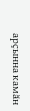арҫынна камӑн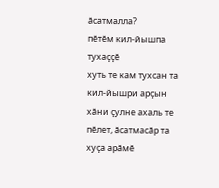ӑсатмалла?
пӗтӗм кил-йышпа тухаҫҫӗ
хуть те кам тухсан та
кил-йышри арҫын
хӑни ҫулне ахаль те пӗлет, ӑсатмасӑр та
хуҫа арӑмӗ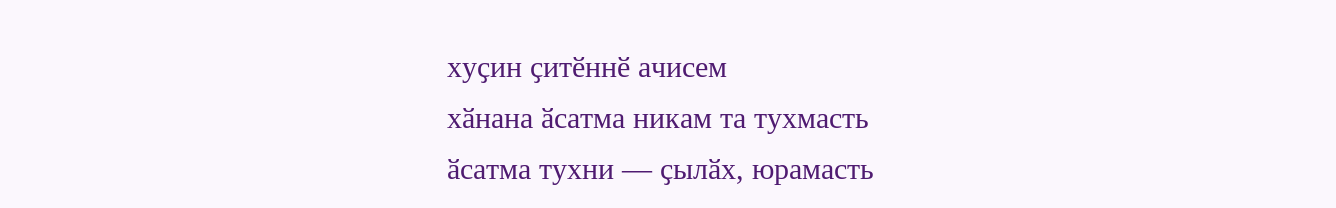хуҫин ҫитӗннӗ ачисем
хӑнана ӑсатма никам та тухмасть
ӑсатма тухни — ҫылӑх, юрамасть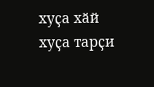хуҫа хӑй
хуҫа тарҫи